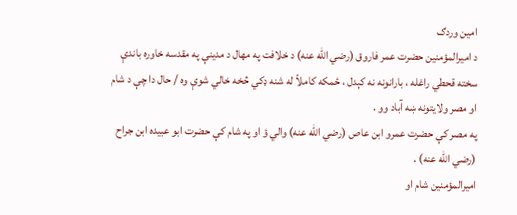امين وردګ
د اميرالمؤمنين حضرت عمر فاروق (رضي الله عنه) د خلافت په مهال د مدينې په مقدسه خاوره باندې سخته قحطي راغله ، بارانونه نه کېدل ، ځمکه کاملاً له شنه ډکي څخه خالي شوې وه / حال دا چې د شام او مصر ولايتونه ښه آباد وو .
په مصر کې حضرت عمرو ابن عاص (رضي الله عنه) والي ؤ او په شام کې حضرت ابو عبيده ابن جراح (رضي الله عنه) .
اميرالمؤمنين شام او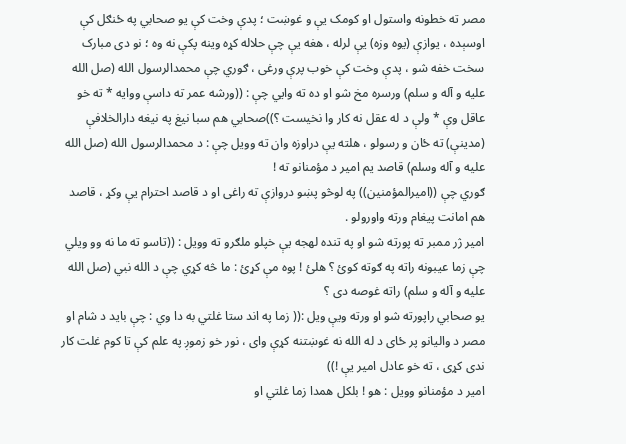مصر ته خطونه واستول او کومک يې و غوښت ؛ پدې وخت کې يو صحابي په ځنګل کې اوسېده ، يوازې (يوه وزه) يې لرله ، هغه يې چې حلاله کړه وينه پکې نه وه ؛ نو دى مبارک سخت خفه شو ، پدې وخت کې خوب پرې ورغى ، ګوري چې محمدالرسول الله (صل الله عليه و آله و سلم) ورسره مخ شو او ده ته وايي چې : ((ورشه عمر ته داسې ووايه * ته خو عاقل وې * ولې د له عقل نه کار وا نخيست ؟))صحابي هم سبا نيغ په نيغه دارالخلافې (مدينې) ته ځان و رسولو ، هلته يې دراوزه وان ته وويل چې : د محمدالرسول الله (صل الله عليه و آله وسلم) قاصد يم امير د مؤمنانو ته !
ګوري چې ((اميرالمؤمنين)) په لوڅو پښو دروازې ته راغى او د قاصد احترام يې وکړ ، قاصد هم امانت پيغام ورته واورولو .
امير ژر ممبر ته پورته شو او په تنده لهجه يې خپلو ملګرو ته وويل : ((تاسو ته ما نه وو ويلي چې زما عيبونه راته په ګوته کوئ ؟ هلئ ! پوه مې کړئ : ما څه کړي چې د الله نبي (صل الله عليه و آله و سلم) راته غوصه دى ؟
يو صحابي راپورته شو او ورته ويې ويل :(( زما په اند ستا غلتي به دا وي : چې بايد د شام او مصر د واليانو پر ځاى د له الله نه غوښتنه کړې واى ، نور خو زموږ په علم کې تا کوم غلت کار ندى کړى ، ته خو عادل امير يې !))
امير د مؤمنانو وويل : هو ! بلکل همدا زما غلتي او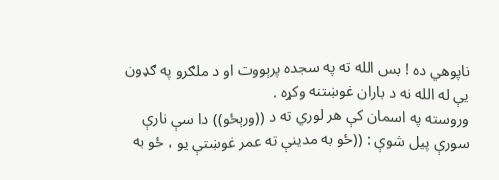ناپوهي ده ! بس الله ته په سجده پرېووت او د ملګرو په ګډون يې له الله نه د باران غوښتنه وکړه .
وروسته په اسمان کې هر لوري ته د ((ورېځو)) دا سې نارې سورې پيل شوې : ((ځو به مدينې ته عمر غوښتې يو ، ځو به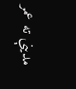مدينې ته عمر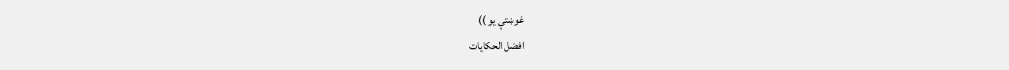غوښتې يو ))
افضل الحکايات